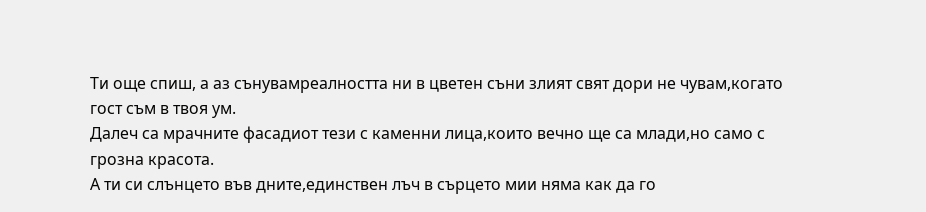Ти още спиш, а аз сънувамреалността ни в цветен съни злият свят дори не чувам,когато гост съм в твоя ум.
Далеч са мрачните фасадиот тези с каменни лица,които вечно ще са млади,но само с грозна красота.
А ти си слънцето във дните,единствен лъч в сърцето мии няма как да го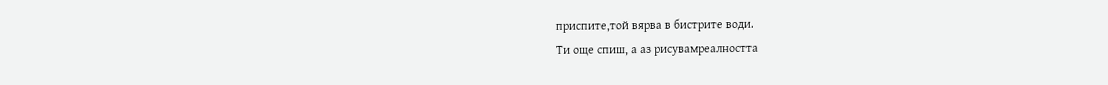приспите,той вярва в бистрите води.
Ти още спиш, а аз рисувамреалността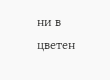ни в цветен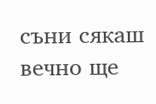съни сякаш вечно ще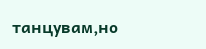танцувам,но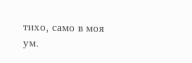тихо, само в моя ум.